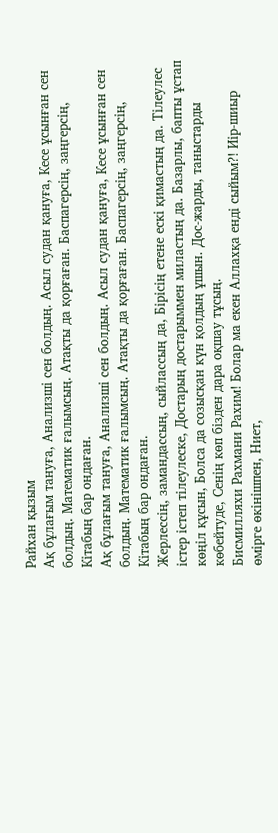Райхан қызым
Ақ бұлағым тануға, Анализші сен болдың. Асыл судан қануға, Кесе ұсынған сен болдың. Математик ғалымсың. Атақты да қорғаған. Баспагерсің, заңгерсің, Кітабың бар ондаған.
Ақ бұлағым тануға, Анализші сен болдың. Асыл судан қануға, Кесе ұсынған сен болдың. Математик ғалымсың. Атақты да қорғаған. Баспагерсің, заңгерсің, Кітабың бар ондаған.
Жерлессің, замандассың, сыйлассың да, Бірісің етене ескі қимастың да. Тілеулес істер істеп тілеулеске, Достарың достарыммен миластың да. Базарлы, бапты ұстап көңіл құсын, Болса да созысқан күн қолдың ұшын. Дос-жарды, таныстарды көбейтуде, Сенің көп бізден дара оқшау тұсың.
Бисмилляхи Рахмани Рахим! Болар ма екен Аллахқа енді сыйым?! Иір-шиыр өмірге өкінішпен, Ниет,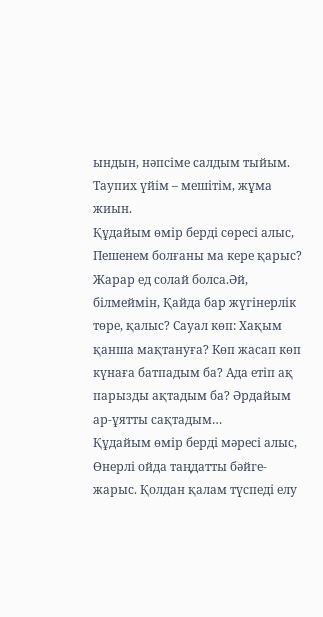ындын, нәпсіме салдым тыйым. Таупих үйім – мешітім, жұма жиын.
Құдайым өмір берді сөресі алыс, Пешенем болғаны ма кере қарыс? Жарар ед солай болса.Әй, білмеймін, Қайда бар жүгінерлік төре, қалыс? Сауал көп: Хақым қанша мақтануға? Көп жасап көп күнаға батпадым ба? Ада етіп ақ парызды ақтадым ба? Әрдайым ар-ұятты сақтадым…
Құдайым өмір берді мәресі алыс, Өнерлі ойда таңдатты бәйге-жарыс. Қолдан қалам түспеді елу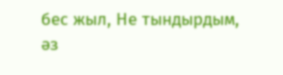бес жыл, Не тындырдым, әз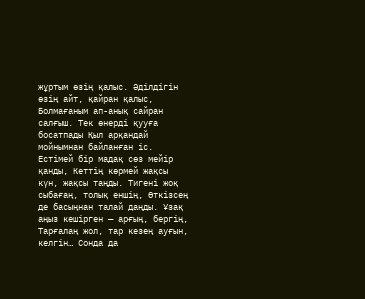жұртым өзің қалыс. Әділдігін өзің айт, қайран қалыс, Болмағаным ап-анық сайран салғыш. Тек өнерді қууға босатпады Қыл арқандай мойнымнан байланған іс.
Естімей бір мадақ сөз мейір қанды, Кеттің көрмей жақсы күн, жақсы таңды. Тигені жоқ сыбағаң, толық еншің, Өткізсең де басыңнан талай даңды. Ұзақ аңыз кешірген — арғың, бергің, Тарғалаң жол, тар кезең ауғын, келгін… Сонда да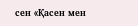сен «Қасен мен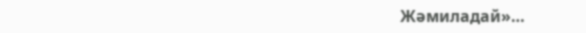Жәмиладай»…